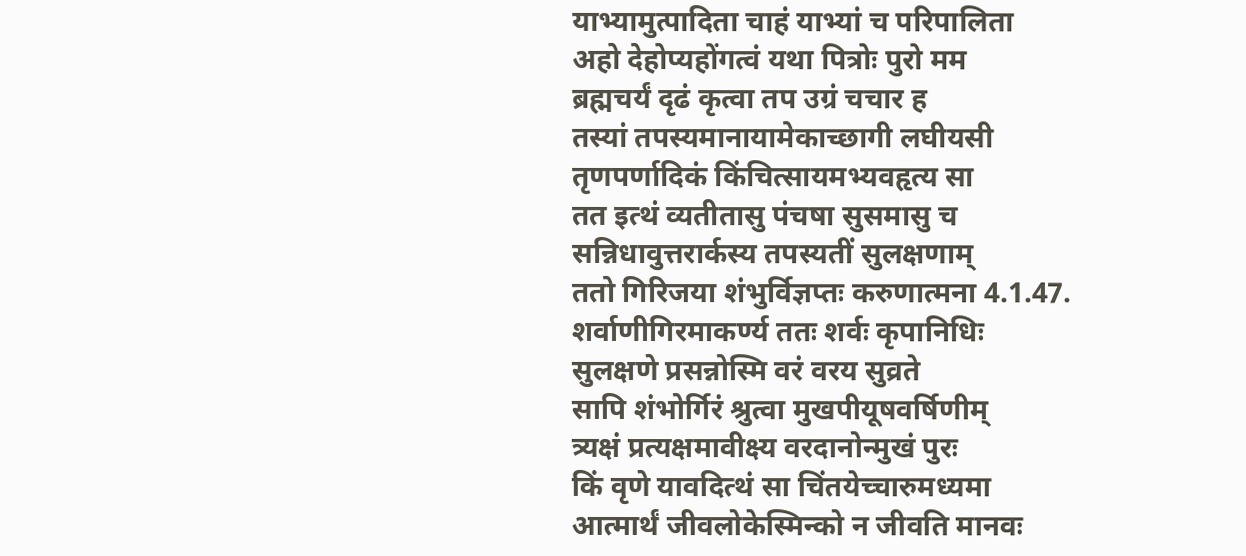याभ्यामुत्पादिता चाहं याभ्यां च परिपालिता
अहो देहोप्यहोंगत्वं यथा पित्रोः पुरो मम
ब्रह्मचर्यं दृढं कृत्वा तप उग्रं चचार ह
तस्यां तपस्यमानायामेकाच्छागी लघीयसी
तृणपर्णादिकं किंचित्सायमभ्यवहृत्य सा
तत इत्थं व्यतीतासु पंचषा सुसमासु च
सन्निधावुत्तरार्कस्य तपस्यतीं सुलक्षणाम्
ततो गिरिजया शंभुर्विज्ञप्तः करुणात्मना 4.1.47.
शर्वाणीगिरमाकर्ण्य ततः शर्वः कृपानिधिः
सुलक्षणे प्रसन्नोस्मि वरं वरय सुव्रते
सापि शंभोर्गिरं श्रुत्वा मुखपीयूषवर्षिणीम्
त्र्यक्षं प्रत्यक्षमावीक्ष्य वरदानोन्मुखं पुरः
किं वृणे यावदित्थं सा चिंतयेच्चारुमध्यमा
आत्मार्थं जीवलोकेस्मिन्को न जीवति मानवः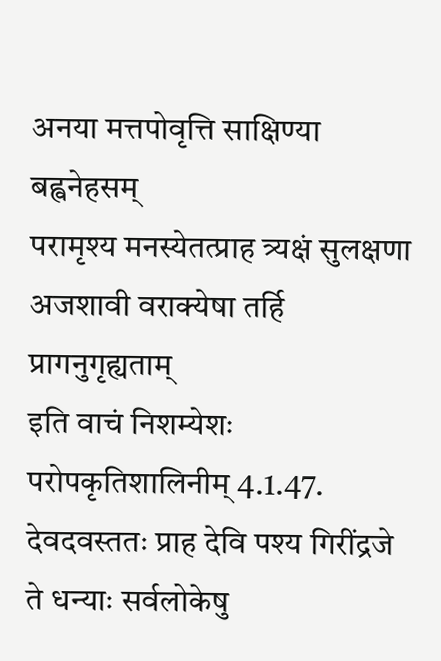अनया मत्तपोवृत्ति साक्षिण्या बह्वनेहसम्
परामृश्य मनस्येतत्प्राह त्र्यक्षं सुलक्षणा
अजशावी वराक्येषा तर्हि प्रागनुगृह्यताम्
इति वाचं निशम्येशः परोपकृतिशालिनीम् 4.1.47.
देवदवस्ततः प्राह देवि पश्य गिरींद्रजे
ते धन्याः सर्वलोकेषु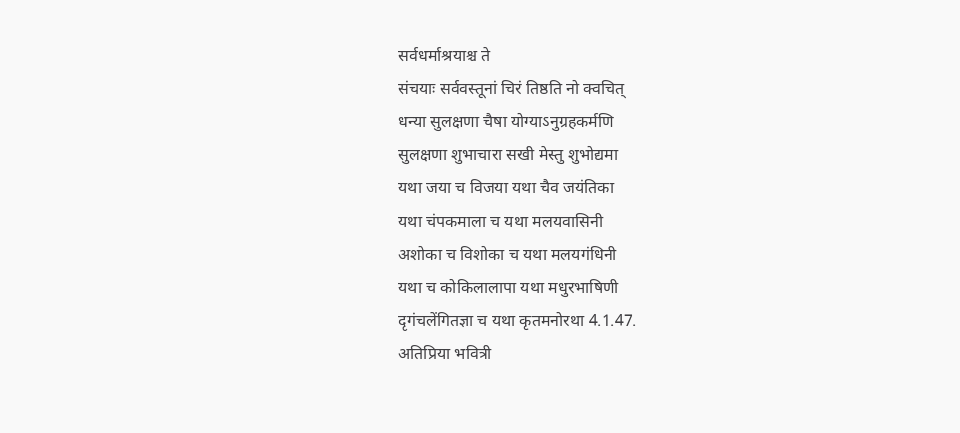सर्वधर्माश्रयाश्च ते
संचयाः सर्ववस्तूनां चिरं तिष्ठति नो क्वचित्
धन्या सुलक्षणा चैषा योग्याऽनुग्रहकर्मणि
सुलक्षणा शुभाचारा सखी मेस्तु शुभोद्यमा
यथा जया च विजया यथा चैव जयंतिका
यथा चंपकमाला च यथा मलयवासिनी
अशोका च विशोका च यथा मलयगंधिनी
यथा च कोकिलालापा यथा मधुरभाषिणी
दृगंचलेंगितज्ञा च यथा कृतमनोरथा 4.1.47.
अतिप्रिया भवित्री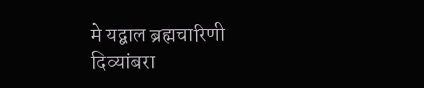मे यद्बाल ब्रह्मचारिणी
दिव्यांबरा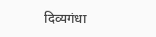दिव्यगंधा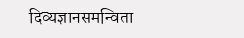दिव्यज्ञानसमन्विता